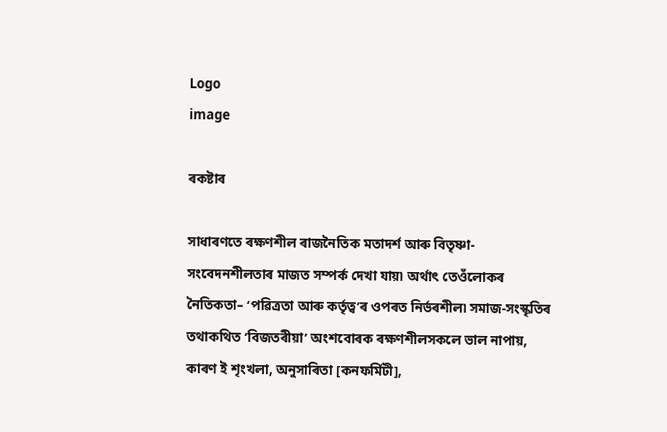Logo
image

ৰকষ্টাৰ

সাধাৰণতে ৰক্ষণশীল ৰাজনৈতিক মতাদৰ্শ আৰু বিতৃষ্ণা- সংবেদনশীলতাৰ মাজত সম্পৰ্ক দেখা যায়৷ অৰ্থাৎ তেওঁলোকৰ নৈতিকতা– ‘পৱিত্ৰতা আৰু কৰ্তৃত্ব’ৰ ওপৰত নিৰ্ভৰশীল৷ সমাজ-সংস্কৃতিৰ তথাকথিত ‘বিজতৰীয়া’ অংশবোৰক ৰক্ষণশীলসকলে ভাল নাপায়, কাৰণ ই শৃংখলা, অনুসাৰিতা [কনফৰ্মিটী],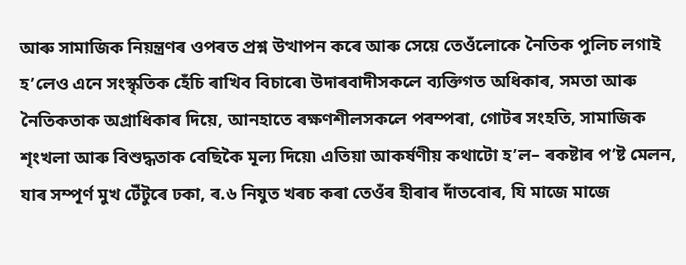আৰু সামাজিক নিয়ন্ত্ৰণৰ ওপৰত প্ৰশ্ন উত্থাপন কৰে আৰু সেয়ে তেওঁলোকে নৈতিক পুলিচ লগাই হ’লেও এনে সংস্কৃতিক হেঁচি ৰাখিব বিচাৰে৷ উদাৰবাদীসকলে ব্যক্তিগত অধিকাৰ, সমতা আৰু নৈতিকতাক অগ্ৰাধিকাৰ দিয়ে, আনহাতে ৰক্ষণশীলসকলে পৰম্পৰা, গোটৰ সংহতি, সামাজিক শৃংখলা আৰু বিশুদ্ধতাক বেছিকৈ মূল্য দিয়ে৷ এতিয়া আকৰ্ষণীয় কথাটো হ’ল– ৰকষ্টাৰ প’ষ্ট মেলন, যাৰ সম্পূৰ্ণ মুখ টেঁটুৰে ঢকা, ৰ.৬ নিযুত খৰচ কৰা তেওঁৰ হীৰাৰ দাঁতবোৰ, যি মাজে মাজে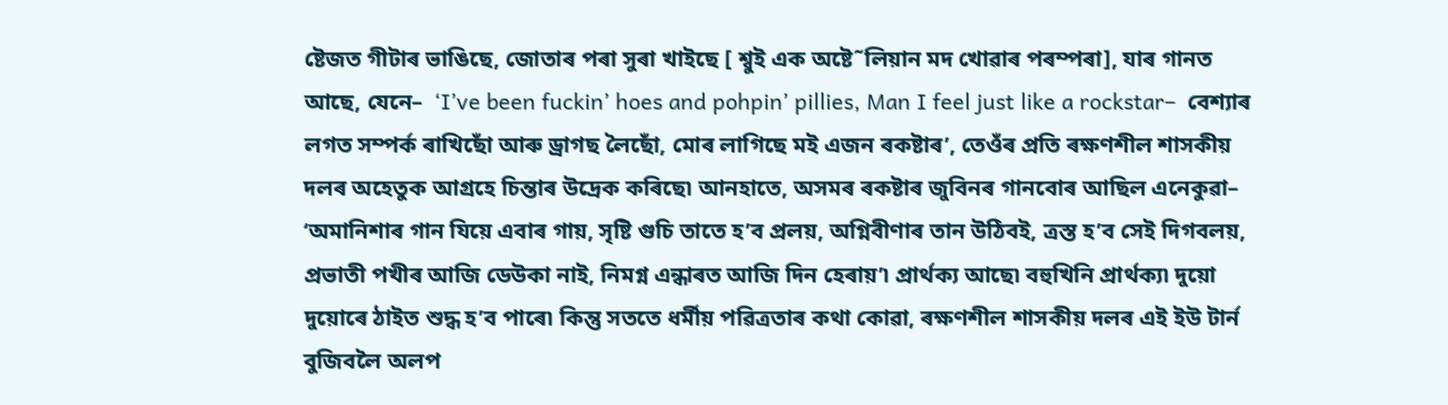ষ্টেজত গীটাৰ ভাঙিছে, জোতাৰ পৰা সুৰা খাইছে [ শ্বুই এক অষ্টে˜লিয়ান মদ খোৱাৰ পৰম্পৰা], যাৰ গানত আছে, যেনে–  ‘I’ve been fuckin’ hoes and pohpin’ pillies, Man I feel just like a rockstar–  বেশ্যাৰ লগত সম্পৰ্ক ৰাখিছোঁ আৰু ড্ৰাগছ লৈছোঁ, মোৰ লাগিছে মই এজন ৰকষ্টাৰ’, তেওঁৰ প্ৰতি ৰক্ষণশীল শাসকীয় দলৰ অহেতুক আগ্ৰহে চিন্তাৰ উদ্ৰেক কৰিছে৷ আনহাতে, অসমৰ ৰকষ্টাৰ জুবিনৰ গানবোৰ আছিল এনেকুৱা–  ‘অমানিশাৰ গান যিয়ে এবাৰ গায়, সৃষ্টি গুচি তাতে হ’ব প্ৰলয়, অগ্নিবীণাৰ তান উঠিবই, ত্ৰস্ত হ’ব সেই দিগবলয়, প্ৰভাতী পখীৰ আজি ডেউকা নাই, নিমগ্ন এন্ধাৰত আজি দিন হেৰায়’৷ প্ৰাৰ্থক্য আছে৷ বহুখিনি প্ৰাৰ্থক্য৷ দুয়ো দুয়োৰে ঠাইত শুদ্ধ হ’ব পাৰে৷ কিন্তু সততে ধৰ্মীয় পৱিত্ৰতাৰ কথা কোৱা, ৰক্ষণশীল শাসকীয় দলৰ এই ইউ টাৰ্ন বুজিবলৈ অলপ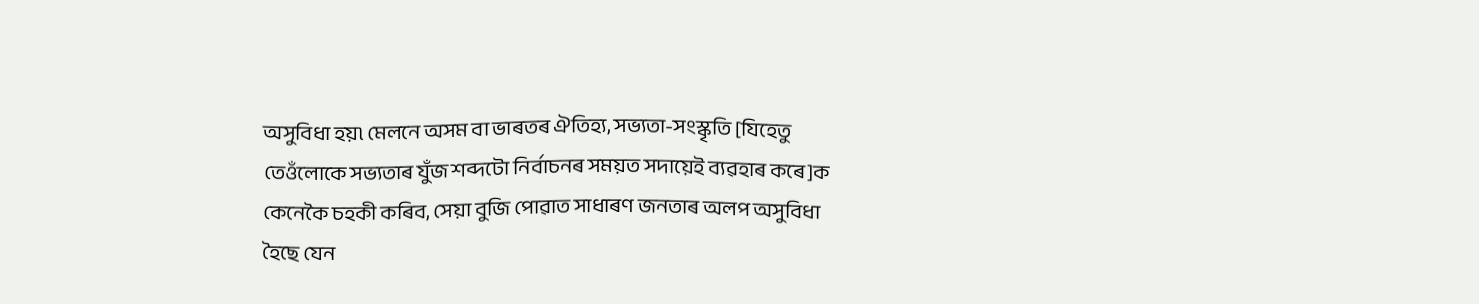অসুবিধা হয়৷ মেলনে অসম বা ভাৰতৰ ঐতিহ্য, সভ্যতা-সংস্কৃতি [যিহেতু তেওঁলোকে সভ্যতাৰ যুঁজ শব্দটো নিৰ্বাচনৰ সময়ত সদায়েই ব্যৱহাৰ কৰে]ক কেনেকৈ চহকী কৰিব, সেয়া বুজি পোৱাত সাধাৰণ জনতাৰ অলপ অসুবিধা হৈছে যেন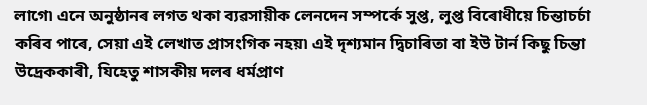লাগে৷ এনে অনুষ্ঠানৰ লগত থকা ব্যৱসায়ীক লেনদেন সম্পৰ্কে সুপ্ত, লুপ্ত বিৰোধীয়ে চিন্তাচৰ্চা কৰিব পাৰে, সেয়া এই লেখাত প্ৰাসংগিক নহয়৷ এই দৃশ্যমান দ্বিচাৰিতা বা ইউ টাৰ্ন কিছু চিন্তা উদ্ৰেককাৰী, যিহেতু শাসকীয় দলৰ ধৰ্মপ্ৰাণ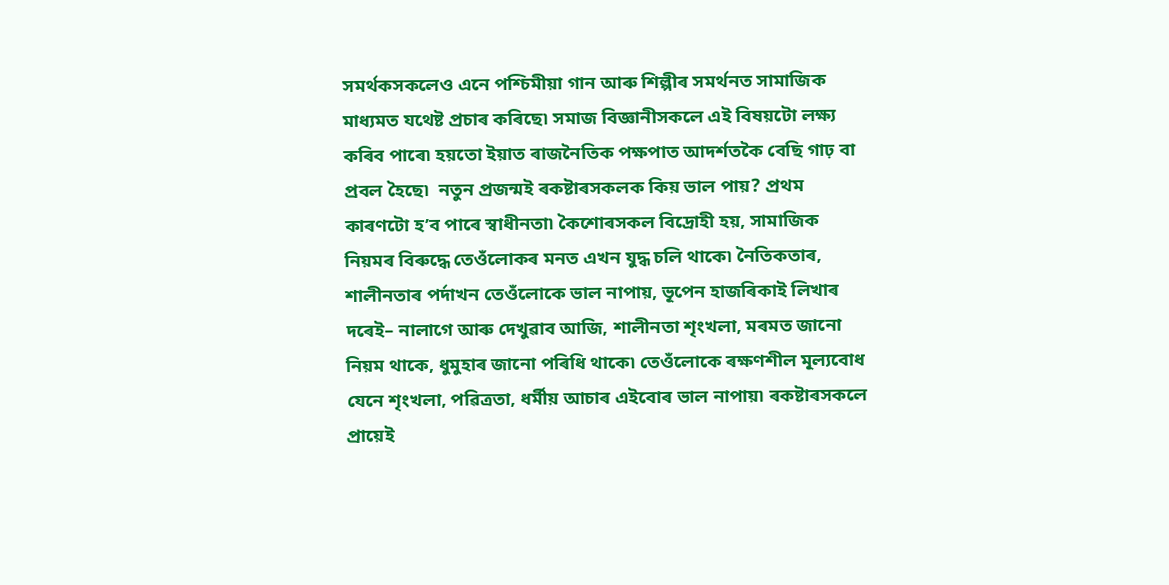সমৰ্থকসকলেও এনে পশ্চিমীয়া গান আৰু শিল্পীৰ সমৰ্থনত সামাজিক মাধ্যমত যথেষ্ট প্ৰচাৰ কৰিছে৷ সমাজ বিজ্ঞানীসকলে এই বিষয়টো লক্ষ্য কৰিব পাৰে৷ হয়তো ইয়াত ৰাজনৈতিক পক্ষপাত আদৰ্শতকৈ বেছি গাঢ় বা প্ৰবল হৈছে৷  নতুন প্ৰজন্মই ৰকষ্টাৰসকলক কিয় ভাল পায়? প্ৰথম কাৰণটো হ’ব পাৰে স্বাধীনতা৷ কৈশোৰসকল বিদ্ৰোহী হয়, সামাজিক নিয়মৰ বিৰুদ্ধে তেওঁলোকৰ মনত এখন যুদ্ধ চলি থাকে৷ নৈতিকতাৰ, শালীনতাৰ পৰ্দাখন তেওঁলোকে ভাল নাপায়, ভূপেন হাজৰিকাই লিখাৰ দৰেই– নালাগে আৰু দেখুৱাব আজি, শালীনতা শৃংখলা, মৰমত জানো নিয়ম থাকে, ধুমুহাৰ জানো পৰিধি থাকে৷ তেওঁলোকে ৰক্ষণশীল মূল্যবোধ যেনে শৃংখলা, পৱিত্ৰতা, ধৰ্মীয় আচাৰ এইবোৰ ভাল নাপায়৷ ৰকষ্টাৰসকলে প্ৰায়েই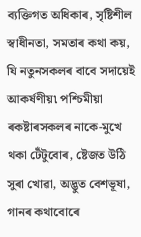ব্যক্তিগত অধিকাৰ, সৃষ্টিশীল স্বাধীনতা, সমতাৰ কথা কয়, যি নতুনসকলৰ বাবে সদায়েই আকৰ্ষণীয়৷ পশ্চিমীয়া ৰকষ্টাৰসকলৰ নাকে-মুখে থকা টেঁটুবোৰ, ষ্টেজত উঠি সুৰা খোৱা, অদ্ভুত বেশভূষা, গানৰ কথাবোৰে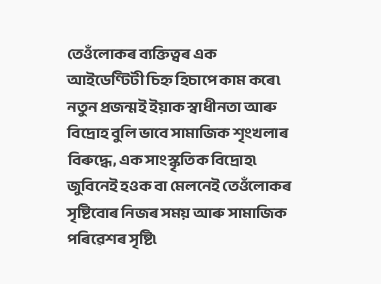তেওঁলোকৰ ব্যক্তিত্বৰ এক আইডেণ্টিটী চিহ্ন হিচাপে কাম কৰে৷ নতুন প্ৰজন্মই ইয়াক স্বাধীনতা আৰু বিদ্ৰোহ বুলি ভাবে সামাজিক শৃংখলাৰ বিৰুদ্ধে, এক সাংস্কৃতিক বিদ্ৰোহ৷ জুবিনেই হওক বা মেলনেই তেওঁলোকৰ সৃষ্টিবোৰ নিজৰ সময় আৰু সামাজিক পৰিৱেশৰ সৃষ্টি৷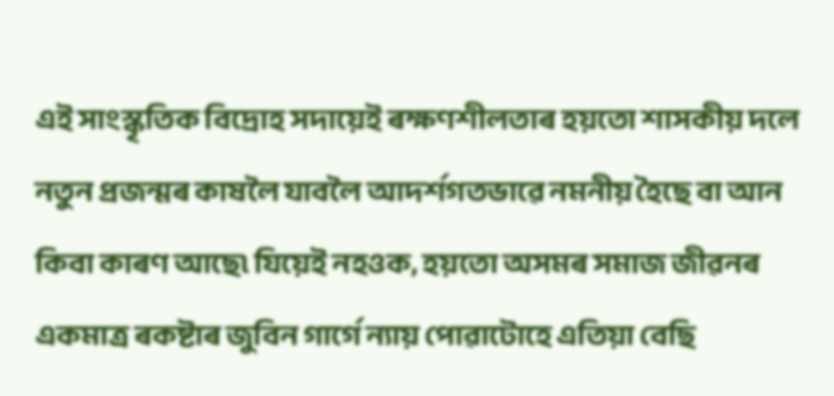এই সাংস্কৃতিক বিদ্ৰোহ সদায়েই ৰক্ষণশীলতাৰ হয়তো শাসকীয় দলে নতুন প্ৰজন্মৰ কাষলৈ যাবলৈ আদৰ্শগতভাৱে নমনীয় হৈছে বা আন কিবা কাৰণ আছে৷ যিয়েই নহওক, হয়তো অসমৰ সমাজ জীৱনৰ একমাত্ৰ ৰকষ্টাৰ জুবিন গাৰ্গে ন্যায় পোৱাটোহে এতিয়া বেছি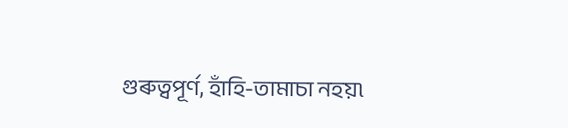গুৰুত্বপূৰ্ণ, হাঁহি-তামাচা নহয়৷